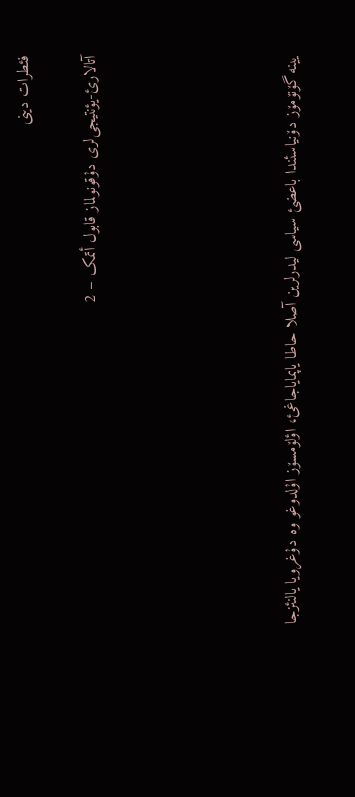فئطرات دینی

آتالارئ-یؤنتیجی‌لری دۇقونولماز قابول أتمک – 2





یینە گۆنۆمۆز دۆنیاسئندا باعضئ سیاسی لیدرلرین آصلا حاطا یاپمایاجاغئ، اؤلۆمسۆز اۇلدوغو وە دۇغرویا یالنئزجا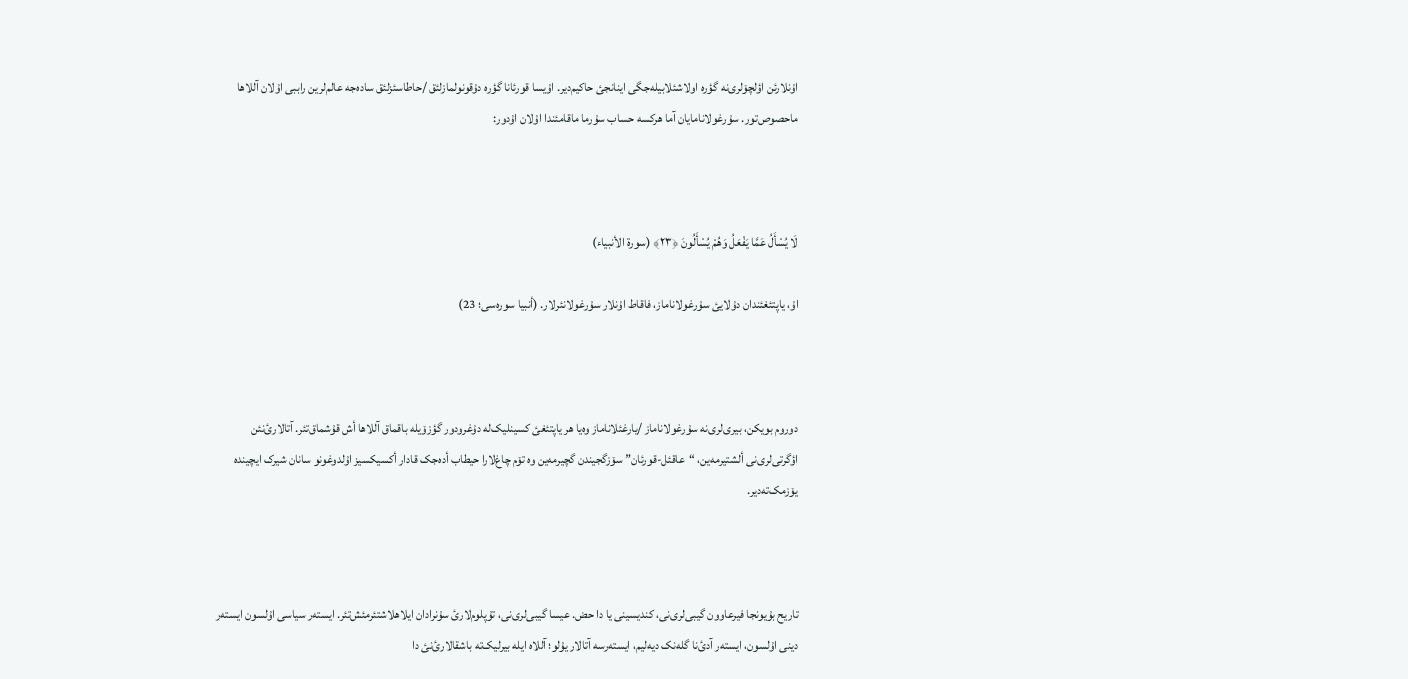اۇنلارئن اؤلچۆلری‌نە گؤرە اولاشئلابیلەجگی اینانجئ حاکیم‌دیر. اۇیسا قورئانا گؤرە دۇقونولمازلئق /حاطاسئزلئق سادەجە عالم‌لرین راببی اۇلان آللاها ماحصوص‌تور. سۇرغولانامایان آما هرکسە حساب سۇرما ماقامئندا اۇلان اۇدور:



لَا يُسْأَلُ عَمَّا يَفْعَلُ وَهُمْ يُسْأَلُونَ ﴿۲۳﴾ (سورة الأنبیاء)

اۇ، یاپتئغئندان دۇلایئ سۇرغولاناماز، فاقاط اۇنلار سۇرغولانئرلار. (أنبیا سورەسی؛ 23)



دوروم بویکن، بیری‌لری‌نە سۇرغولاناماز /یارغئلاناماز وەیا هر یاپتئغئ کسینلیک‌لە دۇغرودور گؤزۆیلە باقماق آللاها أش قۇشماق‌تئر. آتالارئ‌نئن اؤگرتی‌لری‌نی ألشتیرمەین، “عاقئل-قورئان” سۆزگجیندن گچیرمەین وە تۆم چاغ‌لارا حیطاب أدەجک قادار أکسیکسیز اۇلدوغونو سانان شیرک ایچیندە یۆزمک‌تەدیر.



تاریح بۇیونجا فیرعاوون گیبی‌لری‌نی، کندیسینی یا دا حض. عیسا گیبی‌لری‌نی، تۇپلوم‌لارئ سۇنرادان ایلاهلاشتئرمئش‌تئر. ایستەر سیاسی اۇلسون ایستەر دینی اۇلسون، ایستەر آدئ‌نا گلەنک دیەلیم، ایستەرسە آتالار یۇلو؛ آللاە ایلە بیرلیک‌تە باشقالارئ‌نئ دا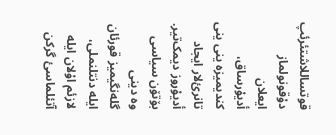قوتساللاشتئرئپ دۇقونولماز ایعلان أدیۇرساق، کندیمیزە ینی ینی تانرئ‌لار ایجاد أدیۇروز دیمک‌تیر. بۆتۆن سیاسی وە دینی گلەنگیمیز قورئان ایلە دنتلنملی، لازئم اۇلان ایلە آتئلماسئ گرکن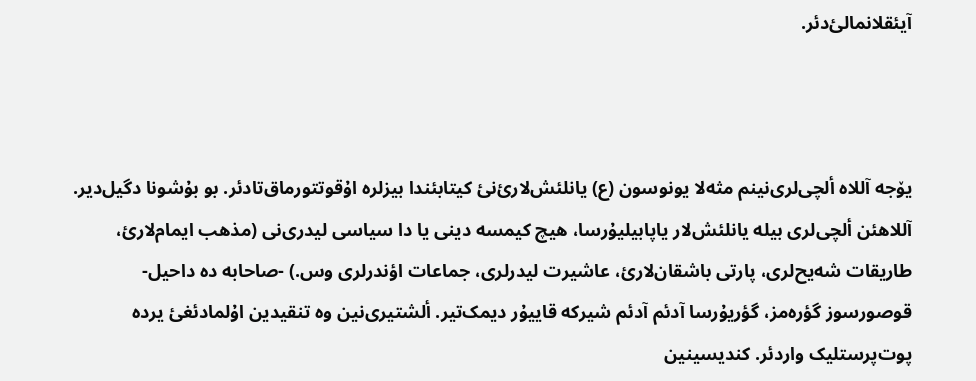آیئقلانمالئ‌دئر.



یۆجە آللاە ألچی‌لری‌نینم مثەلا یونوسون (ع) یانلئش‌لارئ‌نئ کیتابئندا بیزلرە اۇقوتتورماق‌تادئر. بو بۇشونا دگیل‌دیر. آللاهئن ألچی‌لری بیلە یانلئش‌لار یاپابیلیۇرسا، هیچ کیمسە دینی یا دا سیاسی لیدری‌نی (مذهب ایمام‌لارئ، طاریقات شەیح‌لری، پارتی باشقان‌لارئ، عاشیرت لیدرلری، جماعات اؤندرلری وس.) -صاحابە دە داحیل- قوصورسوز گؤرەمز، گؤریۇرسا آدئم آدئم شیرکە قاییۇر دیمک‌تیر. ألشتیری‌نین وە تنقیدین اۇلمادئغئ یردە پوت‌پرستلیک واردئر. کندیسینین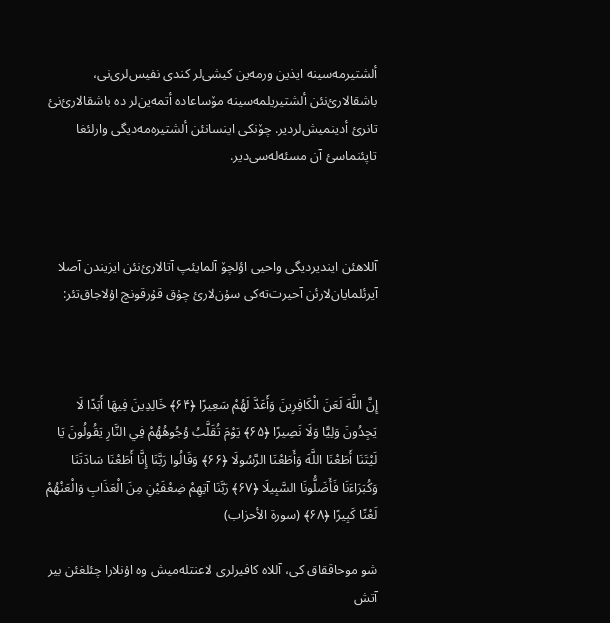ألشتیرمەسینە ایذین ورمەین کیشی‌لر کندی نفیس‌لری‌نی، باشقالارئ‌نئن ألشتیریلمەسینە مۆساعادە أتمەین‌لر دە باشقالارئ‌نئ تانرئ أدینمیش‌لردیر. چۆنکی اینسانئن ألشتیرەمەدیگی وارلئغا تاپئنماسئ آن مسئەلەسی‌دیر.



آللاهئن ایندیردیگی واحیی اؤلچۆ آلمایئپ آتالارئ‌نئن ایزیندن آصلا آیرئلمایان‌لارئن آحیرت‌تەکی سۇن‌لارئ چۇق قۇرقونچ اۇلاجاق‌تئر:



إِنَّ اللَّهَ لَعَنَ الْكَافِرِينَ وَأَعَدَّ لَهُمْ سَعِيرًا ﴿۶۴﴾ خَالِدِينَ فِيهَا أَبَدًا لَا يَجِدُونَ وَلِيًّا وَلَا نَصِيرًا ﴿۶۵﴾ يَوْمَ تُقَلَّبُ وُجُوهُهُمْ فِي النَّارِ يَقُولُونَ يَا لَيْتَنَا أَطَعْنَا اللَّهَ وَأَطَعْنَا الرَّسُولَا ﴿۶۶﴾ وَقَالُوا رَبَّنَا إِنَّا أَطَعْنَا سَادَتَنَا وَكُبَرَاءَنَا فَأَضَلُّونَا السَّبِيلَا ﴿۶۷﴾ رَبَّنَا آتِهِمْ ضِعْفَيْنِ مِنَ الْعَذَابِ وَالْعَنْهُمْ لَعْنًا كَبِيرًا ﴿۶۸﴾ (سورة الأحزاب)

شو موحاققاق کی، آللاە کافیرلری لاعنتلەمیش وە اۇنلارا چئلغئن بیر آتش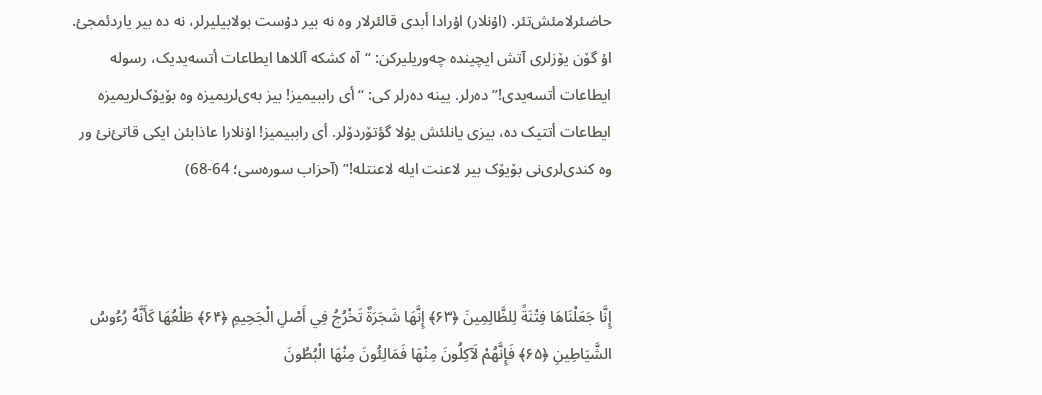حاضئرلامئش‌تئر. (اۇنلار) اۇرادا أبدی قالئرلار وە نە بیر دۇست بولابیلیرلر، نە دە بیر یاردئمجئ. اۇ گۆن یۆزلری آتش ایچیندە چەوریلیرکن: “آە کشکە آللاها ایطاعات أتسەیدیک، رسولە ایطاعات أتسەیدی!” دەرلر. یینە دەرلر کی: “أی راببیمیز! بیز بەی‌لریمیزە وە بۆیۆک‌لریمیزە ایطاعات أتتیک دە، بیزی یانلئش یۇلا گؤتۆردۆلر. أی راببیمیز! اۇنلارا عاذابئن ایکی قاتئ‌نئ ور وە کندی‌لری‌نی بۆیۆک بیر لاعنت ایلە لاعنتلە!” (آحزاب سورەسی؛ 64-68)



إِنَّا جَعَلْنَاهَا فِتْنَةً لِلظَّالِمِينَ ﴿۶۳﴾ إِنَّهَا شَجَرَةٌ تَخْرُجُ فِي أَصْلِ الْجَحِيمِ ﴿۶۴﴾ طَلْعُهَا كَأَنَّهُ رُءُوسُ الشَّيَاطِينِ ﴿۶۵﴾ فَإِنَّهُمْ لَآكِلُونَ مِنْهَا فَمَالِئُونَ مِنْهَا الْبُطُونَ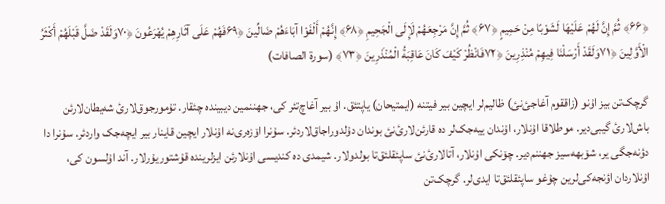﴿۶۶﴾ ثُمَّ إِنَّ لَهُمْ عَلَيْهَا لَشَوْبًا مِنْ حَمِيمٍ ﴿۶۷﴾ ثُمَّ إِنَّ مَرْجِعَهُمْ لَإِلَى الْجَحِيمِ ﴿۶۸﴾ إِنَّهُمْ أَلْفَوْا آبَاءَهُمْ ضَالِّينَ ﴿۶۹فَهُمْ عَلَى آثَارِهِمْ يُهْرَعُونَ ﴿۷۰وَلَقَدْ ضَلَّ قَبْلَهُمْ أَكْثَرُ الْأَوَّلِينَ ﴿۷۱وَلَقَدْ أَرْسَلْنَا فِيهِمْ مُنْذِرِينَ ﴿۷۲فَانْظُرْ كَيْفَ كَانَ عَاقِبَةُ الْمُنْذَرِينَ ﴿۷۳﴾ (سورة الصافات)

گرچک‌تن بیز اۇنو (زاققوم آغاجئ‌نئ) ظالیم‌لر ایچین بیر فیتنە (ایمتیحان) یاپتئق. اۇ بیر آغاچ‌تئر کی، جهننمین دیبیندە چئقار. تۇمورجوق‌لارئ شەیطان‌لارئن باش‌لارئ گیبی‌دیر. موطلاقا اۇنلار، اۇندان ییەجک‌لر دە قارئن‌لارئ‌نئ بوندان دۇلدوراجاق‌لاردئر. سۇنرا اۆزەری‌نە اۇنلار ایچین قاینار بیر ایچەجک واردئر. سۇنرا دا دؤنەجگی یر، شۆبهەسیز جهننم‌دیر. چۆنکی اۇنلار، آتالارئ‌نئ ساپئقلئق‌تا بولدولار. شیمدی دە کندیسی اۇنلارئن ایزلریندە قۇشتوریۇرلار. آند اۇلسون کی، اۇنلاردان اؤنجەکی‌لرین چۇغو ساپئقلئق‌تا ایدی‌لر. گرچک‌تن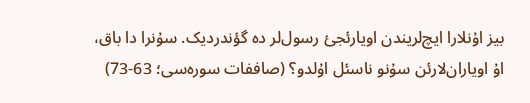بیز اۇنلارا ایچ‌لریندن اویارئجئ رسول‌لر دە گؤندردیک. سۇنرا دا باق، اۇ اویاران‌لارئن سۇنو ناسئل اۇلدو؟ (صاففات سورەسی؛ 63-73)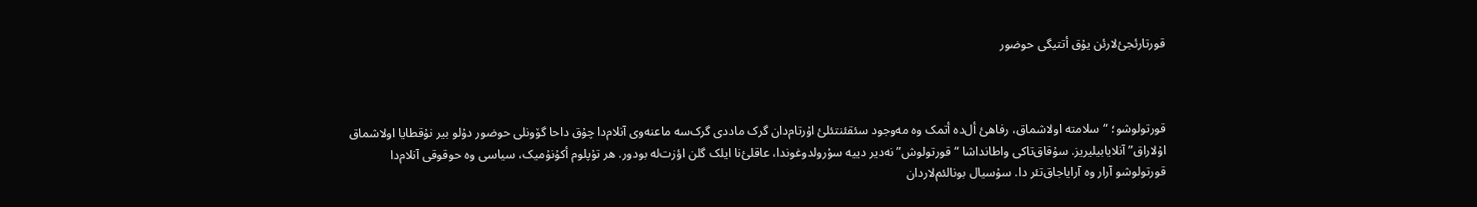قورتارئجئ‌لارئن یۇق أتتیگی حوضور



قورتولوشو؛ “سلامتە اولاشماق، رفاهئ أل‌دە أتمک وە مەوجود سئقئنتئلئ اۇرتام‌دان گرک ماددی گرک‌سە ماعنەوی آنلام‌دا چۇق داحا گۆونلی حوضور دۇلو بیر نۇقطایا اولاشماق اۇلاراق” آنلایابیلیریز. سۇقاق‌تاکی واطانداشا “قورتولوش” نەدیر دییە سۇرولدوغوندا، عاقلئ‌نا ایلک گلن اؤزت‌لە بودور. هر تۇپلوم أکۇنۇمیک، سیاسی وە حوقوقی آنلام‌دا قورتولوشو آرار وە آرایاجاق‌تئر دا. سۇسیال بونالئم‌لاردان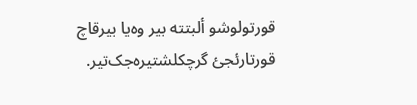قورتولوشو ألبتتە بیر وەیا بیرقاچ قورتارئجئ گرچکلشتیرەجک‌تیر.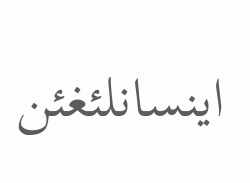اینسانلئغئن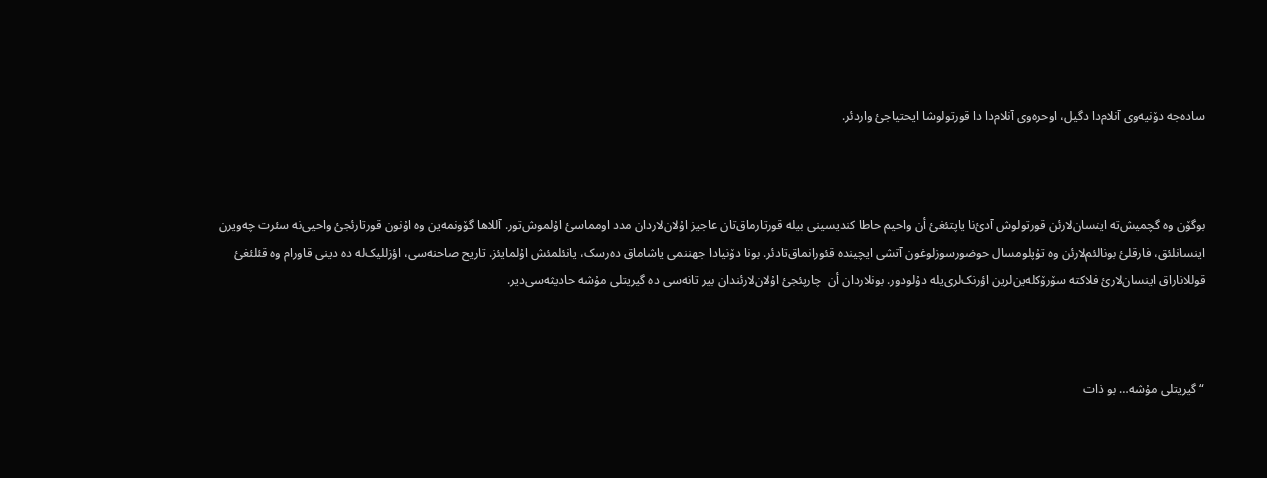سادەجە دۆنیەوی آنلام‌دا دگیل، اوحرەوی آنلام‌دا دا قورتولوشا ایحتیاجئ واردئر.



بوگۆن وە گچمیش‌تە اینسان‌لارئن قورتولوش آدئ‌نا یاپتئغئ أن واحیم حاطا کندیسینی بیلە قورتارماق‌تان عاجیز اۇلان‌لاردان مدد اومماسئ اۇلموش‌تور. آللاها گۆونمەین وە اۇنون قورتارئجئ واحیی‌نە سئرت چەویرن اینسانلئق، فارقلئ بونالئم‌لارئن وە تۇپلومسال حوضورسوزلوغون آتشی ایچیندە قئورانماق‌تادئر. بونا دۆنیادا جهننمی یاشاماق دەرسک، یانئلمئش اۇلمایئز. تاریح صاحنەسی، اؤزللیک‌لە دە دینی قاورام وە قئلئغئ قوللاناراق اینسان‌لارئ فلاکتە سۆرۆکلەین‌لرین اؤرنک‌لری‌یلە دۇلودور. بونلاردان أن  چارپئجئ اۇلان‌لارئندان بیر تانەسی دە گیریتلی مۇشە حادیثەسی‌دیر.



“گیریتلی مۇشە… بو ذات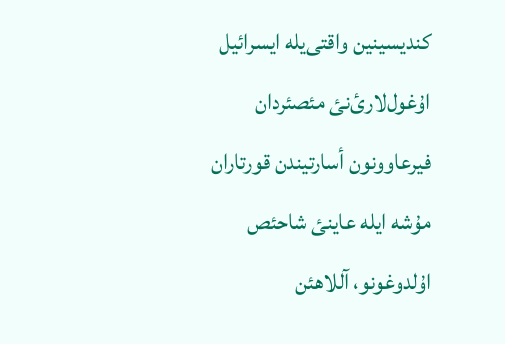کندیسینین واقتی‌یلە ایسرائیل اۇغول‌لارئ‌نئ مئصئردان فیرعاوونون أسارتیندن قورتاران مۇشە ایلە عاینئ شاحئص اۇلدوغونو، آللاهئن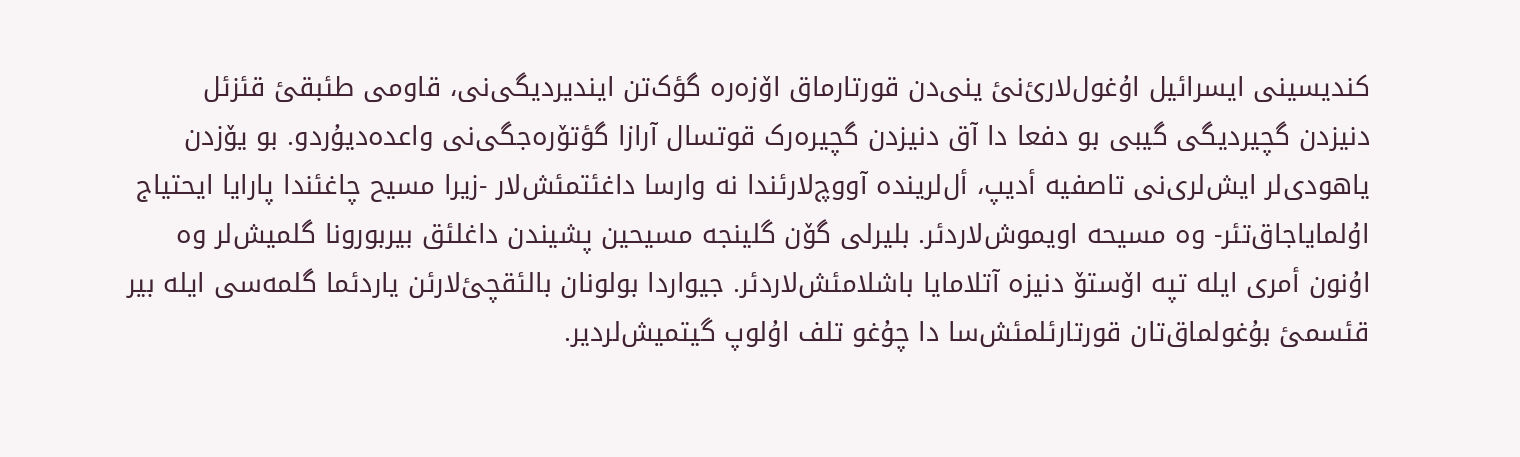کندیسینی ایسرائیل اۇغول‌لارئ‌نئ ینی‌دن قورتارماق اۆزەرە گؤک‌تن ایندیردیگی‌نی، قاومی طئبقئ قئزئل دنیزدن گچیردیگی گیبی بو دفعا دا آق دنیزدن گچیرەرک قوتسال آرازا گؤتۆرەجگی‌نی واعدەدیۇردو. بو یۆزدن یاهودی‌لر ایش‌لری‌نی تاصفیە أدیپ، أل‌لریندە آووچ‌لارئندا نە وارسا داغئتمئش‌لار -زیرا مسیح چاغئندا پارایا ایحتیاج اۇلمایاجاق‌تئر- وە مسیحە اویموش‌لاردئر. بلیرلی گۆن گلینجە مسیحین پشیندن داغلئق بیربورونا گلمیش‌لر وە اۇنون أمری ایلە تپە اۆستۆ دنیزە آتلامایا باشلامئش‌لاردئر. جیواردا بولونان بالئقچئ‌لارئن یاردئما گلمەسی ایلە بیر قئسمئ بۇغولماق‌تان قورتارئلمئش‌سا دا چۇغو تلف اۇلوپ گیتمیش‌لردیر.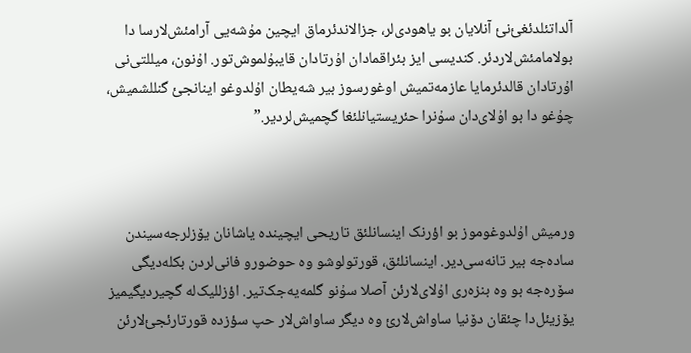آلداتئلدئغئ‌نئ آنلایان بو یاهودی‌لر، جزالاندئرماق ایچین مۇشەیی آرامئش‌لارسا دا بولامامئش‌لاردئر. کندیسی ایز بئراقمادان اۇرتادان قایبۇلموش‌تور. اۇنون، میللتی‌نی اۇرتادان قالدئرمایا عازمەتمیش اوغورسوز بیر شەیطان اۇلدوغو اینانجئ گنللشمیش، چۇغو دا بو اۇلای‌دان سۇنرا حئریستیانلئغا گچمیش‌لردیر.”



ورمیش اۇلدوغوموز بو اؤرنک اینسانلئق تاریحی ایچیندە یاشانان یۆزلرجەسیندن سادەجە بیر تانەسی‌دیر. اینسانلئق، قورتولوشو وە حوضورو فانی‌لردن بکلەدیگی سۆرەجە بو وە بنزەری اۇلای‌لارئن آصلا سۇنو گلمەیەجک‌تیر. اؤزللیک‌لە گچیردیگیمیز یۆزیئل‌دا چئقان دۆنیا ساواش‌لارئ وە دیگر ساواش‌لار حپ سؤزدە قورتارئجئ‌لارئن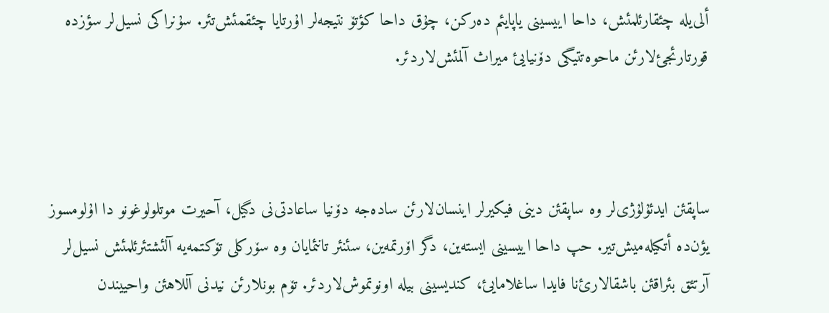ألی‌یلە چئقارئلمئش، داحا اییسینی یاپایئم دەرکن، چۇق داحا کؤتۆ نتیجەلر اۇرتایا چئقمئش‌تئر. سۇنراکی نسیل‌لر سؤزدە قورتارئجئ‌لارئن ماحوەتتیگی دۆنیایئ میراث آلمئش‌لاردئر.



ساپقئن ایدئۇلۇژی‌لر وە ساپقئن دینی فیکیرلر اینسان‌لارئن سادەجە دۆنیا ساعادتی‌نی دگیل، آحیرت موتلولوغونو دا اۇلومسوز یؤن‌دە أتکیلەمیش‌تیر. حپ داحا اییسینی ایستەین، دگر اۆرتمەین، سئنئر تانئمایان وە سۆرکلی تۆکتمەیە آلئشتئرئلمئش نسیل‌لر آرتئق بئراقئن باشقالارئ‌نا فایدا ساغلامایئ، کندیسینی بیلە اونوتموش‌لاردئر. تۆم بونلارئن نیدنی آللاهئن واحییندن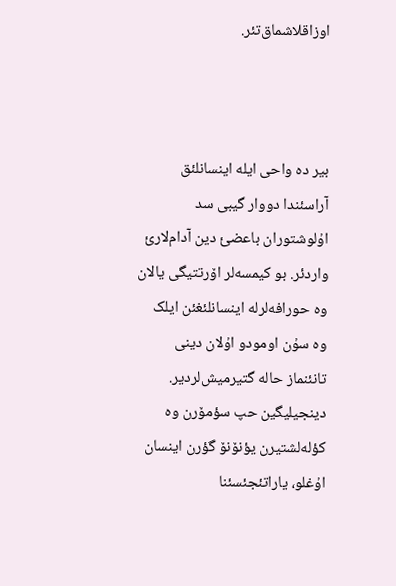اوزاقلاشماق‌تئر.



بیر دە واحی ایلە اینسانلئق آراسئندا دووار گیبی سد اۇلوشتوران باعضئ دین آدام‌لارئ واردئر. بو کیمسەلر اۆرتتیگی یالان وە حورافەلرلە اینسانلئغئن ایلک وە سۇن اومودو اۇلان دینی تانئنماز حالە گتیرمیش‌لردیر. دینجیلیگین حپ سؤمۆرن وە کؤلەلشتیرن یؤنۆنۆ گؤرن اینسان اۇغلو، یاراتئجئسئنا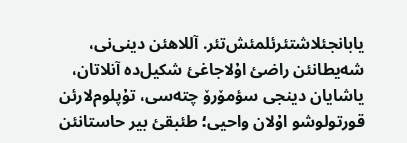یابانجئلاشتئرئلمئش‌تئر. آللاهئن دینی‌نی، شەیطانئن راضئ اۇلاجاغئ شکیل‌دە آنلاتان، یاشایان دینجی سؤمۆرۆ چتەسی، تۇپلوم‌لارئن قورتولوشو اۇلان واحیی؛ طئبقئ بیر حاستانئن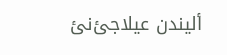ألیندن عیلاجئ‌نئ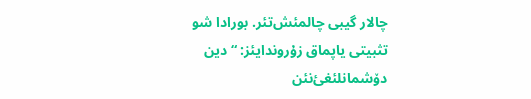چالار گیبی چالمئش‌تئر. بورادا شو تثبیتی یاپماق زۇروندایئز: “دین دۆشمانلئغئ‌نئن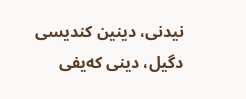نیدنی، دینین کندیسی دگیل، دینی کەیفی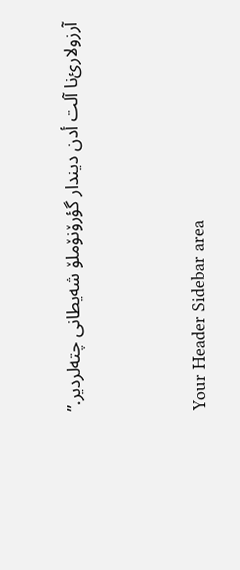آرزولارئ‌نا آلت أدن دیندار گؤرۆنۆملۆ شەیطانی چتەلردیر.”



Your Header Sidebar area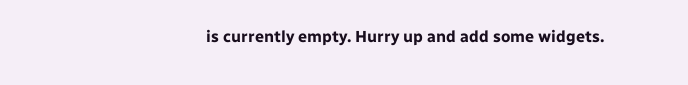is currently empty. Hurry up and add some widgets.